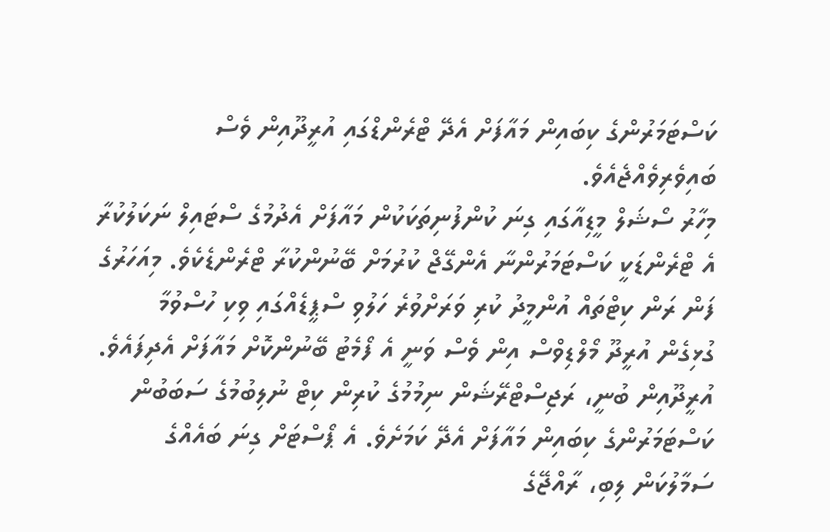ކަސްޓަމަރުންގެ ކިބައިން މައާފަށް އެދޭ ޓްރެންޑްގައި އުރީދޫއިން ވެސް ބައިވެރިވެއްޖެއެވެ.
މިހާރު ސޯޝަލް މީޑިއާގައި ގިނަ ކުންފުނިތަކަކުން މައާފަށް އެދުމުގެ ސްޓައިލް ނަކަލުކުރާ އެ ޓްރެންޑަކީ ކަސްޓަމަރުންނާ އެންގޭޖް ކުރުމަށް ބޭނުންކުރާ ޓްރެންޑެކެވެ. މިއަހަރުގެ ފަން ރަން ކިޓްތައް އުންމީދު ކުރި ވަރަށްވުރެ ހަލުވި ސްޕީޑެއްގައި ވިކި ހުސްވުމާ ގުޅިގެން އުރީދޫ މޯލްޑިވްސް އިން ވެސް ވަނީ އެ ފޯމެޓު ބޭނުންކޮށް މައާފަށް އެދިފައެވެ.
އުރީދޫއިން ބުނީ، ރަޖިސްޓްރޭޝަން ނިމުމުގެ ކުރިން ކިޓް ނުލިބުމުގެ ސަބަބުން ކަސްޓަމަރުންގެ ކިބައިން މައާފަށް އެދޭ ކަމަށެވެ. އެ ޕޯސްޓަށް ގިނަ ބައެއްގެ ސަމާލުކަން ލިބި، ރާއްޖޭގެ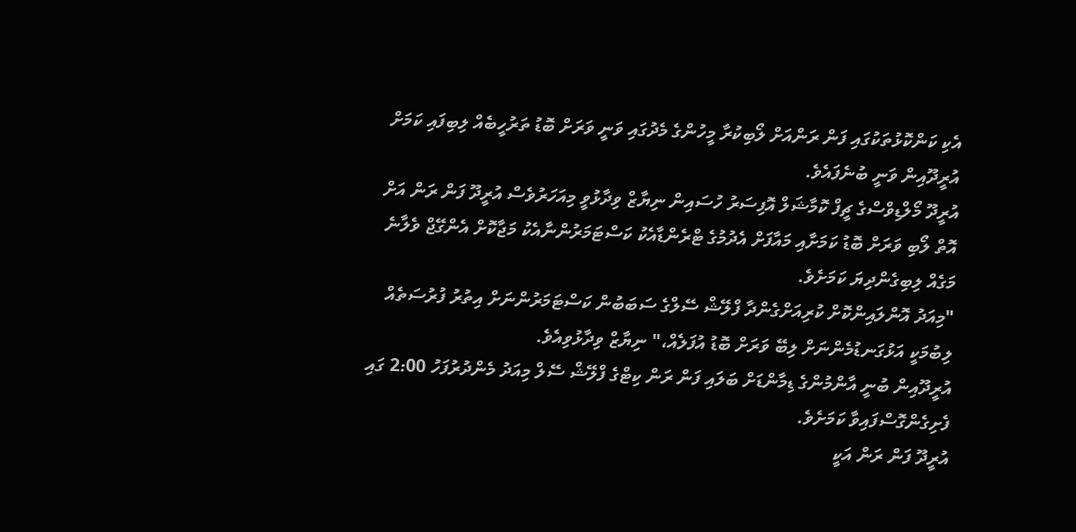އެކި ކަންކޮޅުތަކުގައި ފަން ރަންއަށް ލޯބިކުރާ މީހުންގެ މެދުގައި ވަނީ ވަރަށް ބޮޑު ތަރުހީބެއް ލިބިފައި ކަމަށް އުރީދޫއިން ވަނީ ބުނެފައެވެ.
އުރީދޫ މޯލްޑިވްސްގެ ޗީފް ކޮމާޝަލް އޮފިސަރު ހުސައިން ނިޔާޒް ވިދާޅުވީ މިއަހަރުވެސް އުރީދޫ ފަން ރަން އަށް އޮތް ލޯބި ވަރަށް ބޮޑު ކަމަށާއި މައާފަށް އެދުމުގެ ޓްރެންޑާއެކު ކަސްޓަމަރުންނާއެކު މަޖާކޮށް އެންގޭޖް ވެލާނެ މަގެއް ލިބިގެންދިޔަ ކަމަށެވެ.
"މިއަދު އޮންލައިންކޮށް ކުރިއަށްގެންދާ ފްލޭޝް ސޭލްގެ ސަބަބުން ކަސްޓަމަރުންނަށް އިތުރު ފުރުސަތެއް ލިބުމަކީ އަޅުގަނޑުމެންނަށް ލިބޭ ވަރަށް ބޮޑު އުފަލެއް،" ނިޔާޒް ވިދާޅުވިއެވެ.
އުރީދޫއިން ބުނީ އާންމުންގެ ޑިމާންޑަށް ބަލައި ފަން ރަން ކިޓްގެ ފްލޭޝް ސޭލް މިއަދު މެންދުރުފަހު 2:00 ގައި ފެށިގެންގޮސްފައިވާ ކަމަށެވެ.
އުރީދޫ ފަން ރަން އަކީ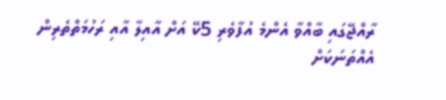ރާއްޖޭގައި ބާއްވާ އެންމެ އުފާވެރި 5ކޭ އަށް އާއިލާ އާއި ރަހުމަތްތެރިން އެއްތަނަކަށް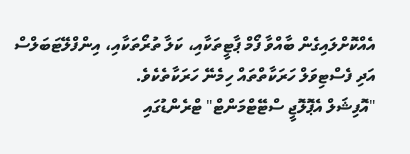އެއްކޮށްލައިގެން ބާއްވާ ފޯމް ޕާޓީތަކާއި، ކަލާ ތުރޯތަކާއި، އިންފްލޭޓަބަލްސް އަދި ފެސްޓިވަލް ހަރަކާތްތައް ހިމެނޭ ހަރަކާތެކެވެ.
"އޮފިޝަލް އެޕޮލޮޖީ ސްޓޭޓްމަންޓް" ޓްރެންޑުގައި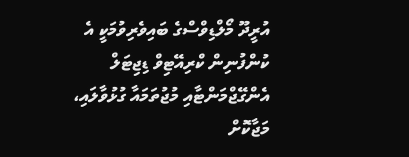އުރީދޫ މޯލްޑިވްސްގެ ބައިވެރިވުމަކީ އެ ކުންފުނިން ކްރިއޭޓިވް ޑިޖިޓަލް އެންގޭޖްމަންޓާއި މުޖުތަމައާ ގުޅުވާލައި، މަޖާކޮށް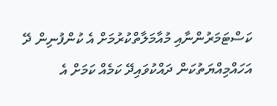ކަސްޓަމަރުންނާއި މުއާމަލާތްކުރުމަށް އެ ކުންފުނިން ދޭ އަހައްމިއްޔަތުކަން ދައްކުވައިދޭ ކަމެއް ކަމަށް އެ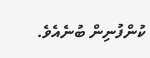ކުންފުނިން ބުނެއެވެ.